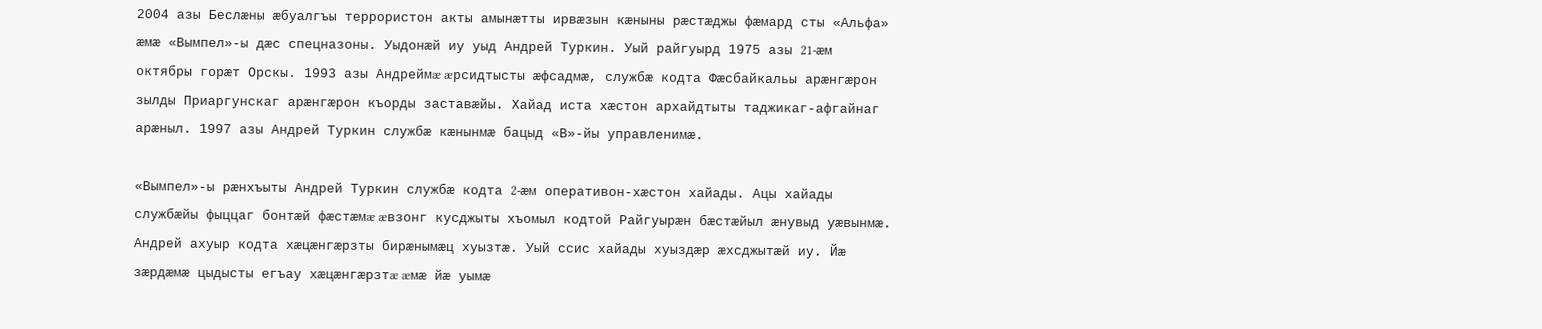2004 азы Беслæны æбуалгъы террористон акты амынæтты ирвæзын кæныны рæстæджы фæмард сты «Альфа» æмæ «Вымпел»-ы дæс спецназоны. Уыдонæй иу уыд Андрей Туркин. Уый райгуырд 1975 азы 21-æм октябры горæт Орскы. 1993 азы Андреймæ æрсидтысты æфсадмæ, службæ кодта Фæсбайкальы арæнгæрон зылды Приаргунскаг арæнгæрон къорды заставæйы. Хайад иста хæстон архайдтыты таджикаг-афгайнаг арæныл. 1997 азы Андрей Туркин службæ кæнынмæ бацыд «В»-йы управленимæ.

«Вымпел»-ы рæнхъыты Андрей Туркин службæ кодта 2-æм оперативон-хæстон хайады. Ацы хайады службæйы фыццаг бонтæй фæстæмæ æвзонг кусджыты хъомыл кодтой Райгуырæн бæстæйыл æнувыд уæвынмæ. Андрей ахуыр кодта хæцæнгæрзты бирæнымæц хуызтæ. Уый ссис хайады хуыздæр æхсджытæй иу. Йæ зæрдæмæ цыдысты егъау хæцæнгæрзтæ æмæ йæ уымæ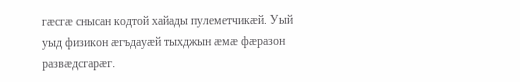гæсгæ снысан кодтой хайады пулеметчикæй. Уый уыд физикон æгъдауæй тыхджын æмæ фæразон развæдсгарæг.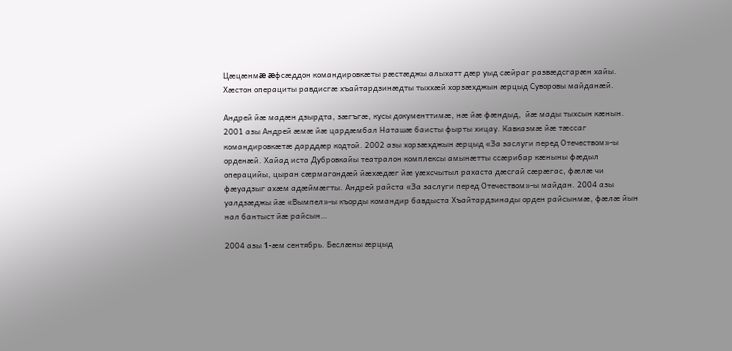Цæцæнмæ æфсæддон командировкæты рæстæджы алыхатт дæр уыд сæйраг развæдсгарæн хайы. Хæстон операциты равдисгæ хъайтардзинæдты тыххæй хорзæхджын æрцыд Суворовы майданæй.

Андрей йæ мадæн дзырдта, зæгъгæ, кусы документтимæ, нæ йæ фæндыд,  йæ мады тыхсын кæнын. 2001 азы Андрей æмæ йæ цардæмбал Наташæ баисты фырты хицау. Кавказмæ йæ тæссаг командировкæтæ дарддæр кодтой. 2002 азы хорзæхджын æрцыд «За заслуги перед Отечеством»-ы орденæй. Хайад иста Дубровкайы театралон комплексы амынæтты ссæрибар кæныны фæдыл операцийы, цыран сæрмагондæй йæхæдæг йæ уæхсчытыл рахаста дæсгай сæрæгас, фæлæ чи фæуадзыг ахæм адæймæгты. Андрей райста «За заслуги перед Отечеством»-ы майдан. 2004 азы уалдзæджы йæ «Вымпел»-ы къорды командир бавдыста Хъайтардзинады орден райсынмæ, фæлæ йын нал бантыст йæ райсын…

2004 азы 1-æм сентябрь. Беслæны æрцыд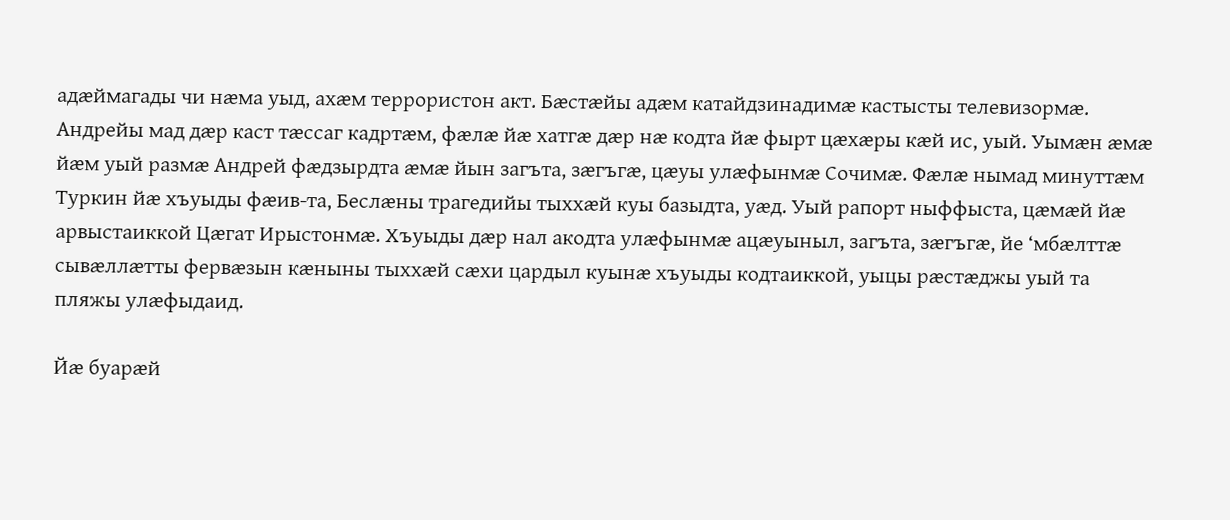адæймагады чи нæма уыд, ахæм террористон акт. Бæстæйы адæм катайдзинадимæ кастысты телевизормæ. Андрейы мад дæр каст тæссаг кадртæм, фæлæ йæ хатгæ дæр нæ кодта йæ фырт цæхæры кæй ис, уый. Уымæн æмæ йæм уый размæ Андрей фæдзырдта æмæ йын загъта, зæгъгæ, цæуы улæфынмæ Сочимæ. Фæлæ нымад минуттæм Туркин йæ хъуыды фæив-та, Беслæны трагедийы тыххæй куы базыдта, уæд. Уый рапорт ныффыста, цæмæй йæ арвыстаиккой Цæгат Ирыстонмæ. Хъуыды дæр нал акодта улæфынмæ ацæуыныл, загъта, зæгъгæ, йе ‘мбæлттæ сывæллæтты фервæзын кæныны тыххæй сæхи цардыл куынæ хъуыды кодтаиккой, уыцы рæстæджы уый та пляжы улæфыдаид.

Йæ буарæй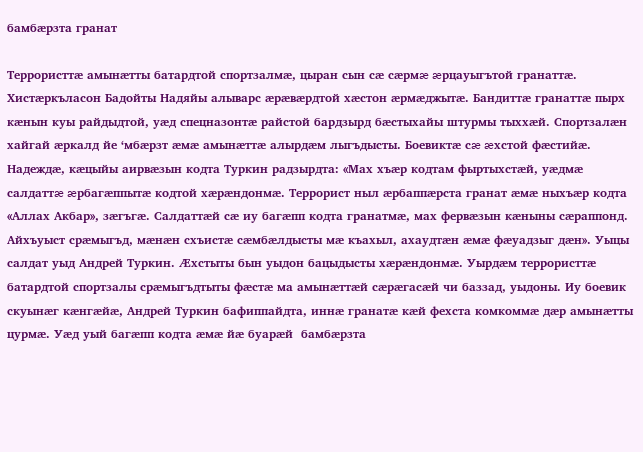бамбæрзта гранат

Террористтæ амынæтты батардтой спортзалмæ, цыран сын сæ сæрмæ æрцауыгътой гранаттæ. Хистæркъласон Бадойты Надяйы алыварс æрæвæрдтой хæстон æрмæджытæ. Бандиттæ гранаттæ пырх кæнын куы райдыдтой, уæд спецназонтæ райстой бардзырд бæстыхайы штурмы тыххæй. Спортзалæн хайгай æркалд йе ‘мбæрзт æмæ амынæттæ алырдæм лыгъдысты. Боевиктæ сæ æхстой фæстийæ. Надеждæ, кæцыйы аирвæзын кодта Туркин радзырдта: «Мах хъæр кодтам фыртыхстæй, уæдмæ салдаттæ æрбагæппытæ кодтой хæрæндонмæ. Террорист ныл æрбаппæрста гранат æмæ ныхъæр кодта «Аллах Акбар», зæгъгæ. Салдаттæй сæ иу багæпп кодта гранатмæ, мах фервæзын кæныны сæраппонд. Айхъуыст срæмыгъд, мæнæн схъистæ сæмбæлдысты мæ къахыл, ахаудтæн æмæ фæуадзыг дæн». Уыцы салдат уыд Андрей Туркин. Æхстыты бын уыдон бацыдысты хæрæндонмæ. Уырдæм террористтæ батардтой спортзалы срæмыгъдтыты фæстæ ма амынæттæй сæрæгасæй чи баззад, уыдоны. Иу боевик скуынæг кæнгæйæ, Андрей Туркин бафиппайдта, иннæ гранатæ кæй фехста комкоммæ дæр амынæтты цурмæ. Уæд уый багæпп кодта æмæ йæ буарæй  бамбæрзта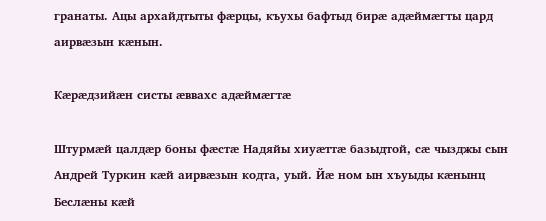гранаты. Ацы архайдтыты фæрцы, къухы бафтыд бирæ адæймæгты цард аирвæзын кæнын.

Кæрæдзийæн систы æввахс адæймæгтæ

Штурмæй цалдæр боны фæстæ Надяйы хиуæттæ базыдтой, сæ чызджы сын Андрей Туркин кæй аирвæзын кодта, уый. Йæ ном ын хъуыды кæнынц Беслæны кæй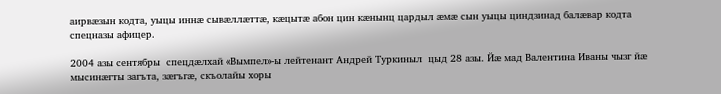аирвæзын кодта, уыцы иннæ сывæллæттæ, кæцытæ абон цин кæнынц цардыл æмæ сын уыцы циндзинад балæвар кодта спецназы афицер.

2004 азы сентябры  спецдæлхай «Вымпел»-ы лейтенант Андрей Туркиныл  цыд 28 азы. Йæ мад Валентина Иваны чызг йæ мысинæгты загъта, зæгъгæ, скъолайы хоры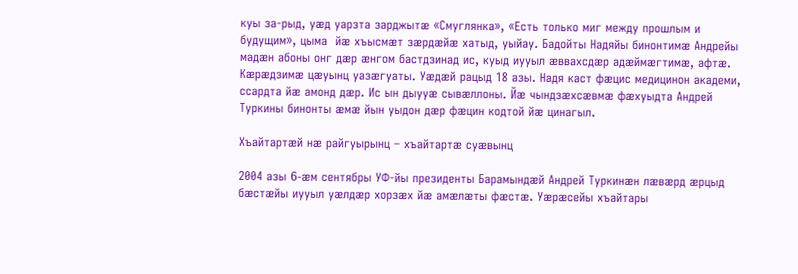куы за-рыд, уæд уарзта зарджытæ «Смуглянка», «Есть только миг между прошлым и будущим», цыма  йæ хъысмæт зæрдæйæ хатыд, уыйау. Бадойты Надяйы бинонтимæ Андрейы мадæн абоны онг дæр æнгом бастдзинад ис, куыд иууыл æввахсдæр адæймæгтимæ, афтæ. Кæрæдзимæ цæуынц уазæгуаты. Уæдæй рацыд 18 азы. Надя каст фæцис медицинон академи, ссардта йæ амонд дæр. Ис ын дыууæ сывæллоны. Йæ чындзæхсæвмæ фæхуыдта Андрей Туркины бинонты æмæ йын уыдон дæр фæцин кодтой йæ цинагыл.

Хъайтартæй нæ райгуырынц – хъайтартæ суæвынц

2004 азы 6-æм сентябры УФ-йы президенты Барамындæй Андрей Туркинæн лæвæрд æрцыд бæстæйы иууыл уæлдæр хорзæх йæ амæлæты фæстæ. Уæрæсейы хъайтары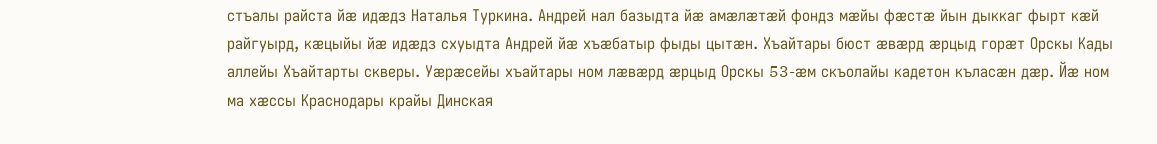стъалы райста йæ идæдз Наталья Туркина. Андрей нал базыдта йæ амæлæтæй фондз мæйы фæстæ йын дыккаг фырт кæй райгуырд, кæцыйы йæ идæдз схуыдта Андрей йæ хъæбатыр фыды цытæн. Хъайтары бюст æвæрд æрцыд горæт Орскы Кады аллейы Хъайтарты скверы. Уæрæсейы хъайтары ном лæвæрд æрцыд Орскы 53-æм скъолайы кадетон къласæн дæр. Йæ ном ма хæссы Краснодары крайы Динская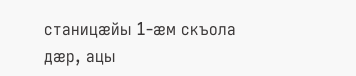станицæйы 1-æм скъола дæр, ацы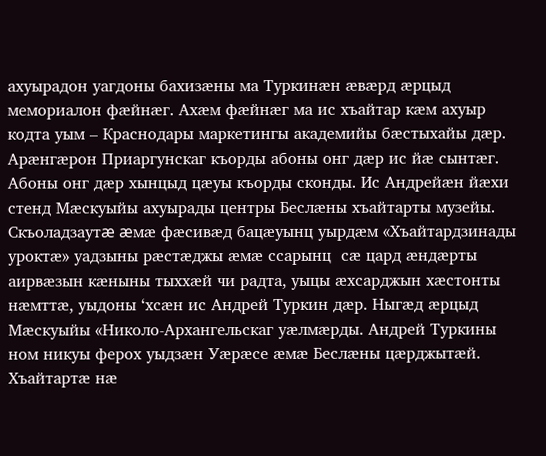ахуырадон уагдоны бахизæны ма Туркинæн æвæрд æрцыд мемориалон фæйнæг. Ахæм фæйнæг ма ис хъайтар кæм ахуыр кодта уым – Краснодары маркетингы академийы бæстыхайы дæр. Арæнгæрон Приаргунскаг къорды абоны онг дæр ис йæ сынтæг. Абоны онг дæр хынцыд цæуы къорды сконды. Ис Андрейæн йæхи стенд Мæскуыйы ахуырады центры Беслæны хъайтарты музейы. Скъоладзаутæ æмæ фæсивæд бацæуынц уырдæм «Хъайтардзинады уроктæ» уадзыны рæстæджы æмæ ссарынц  сæ цард æндæрты аирвæзын кæныны тыххæй чи радта, уыцы æхсарджын хæстонты нæмттæ, уыдоны ‘хсæн ис Андрей Туркин дæр. Ныгæд æрцыд Мæскуыйы «Николо-Архангельскаг уæлмæрды. Андрей Туркины ном никуы ферох уыдзæн Уæрæсе æмæ Беслæны цæрджытæй. Хъайтартæ нæ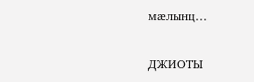мæлынц…

ДЖИОТЫ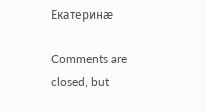Екатеринæ

Comments are closed, but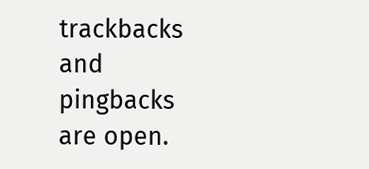trackbacks and pingbacks are open.